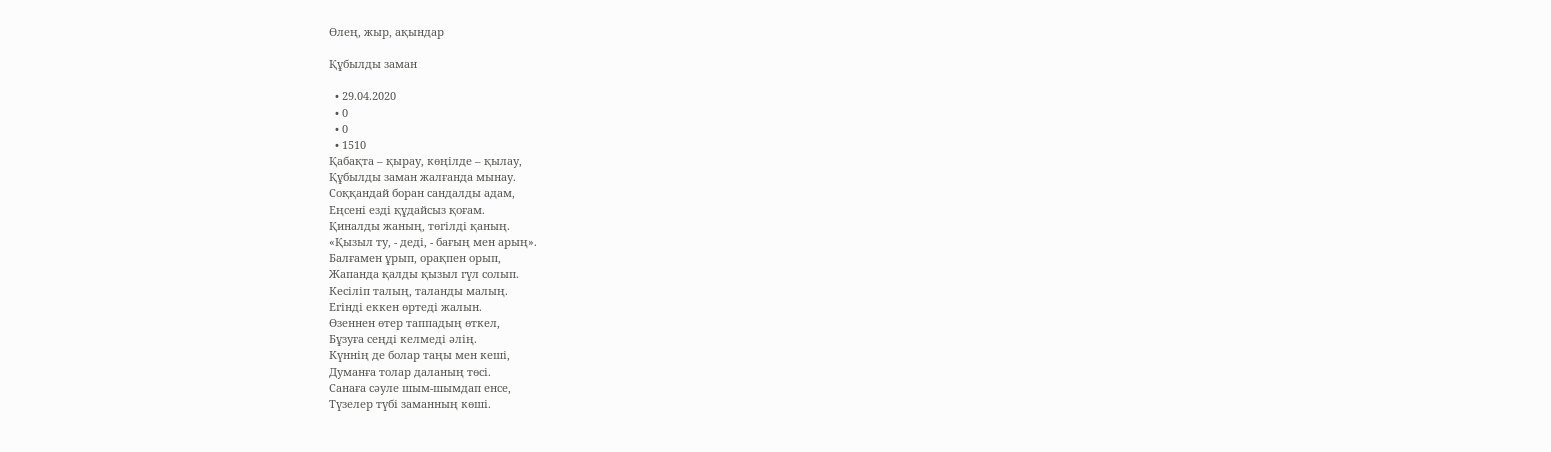Өлең, жыр, ақындар

Құбылды заман

  • 29.04.2020
  • 0
  • 0
  • 1510
Қабақта – қырау, көңілде – қылау,
Құбылды заман жалғанда мынау.
Соққандай боран сандалды адам,
Еңсені езді құдайсыз қоғам.
Қиналды жаның, төгілді қаның.
«Қызыл ту, - деді, - бағың мен арың».
Балғамен ұрып, орақпен орып,
Жапанда қалды қызыл гүл солып.
Кесіліп талың, таланды малың.
Егінді еккен өртеді жалын.
Өзеннен өтер таппадың өткел,
Бұзуға сеңді келмеді әлің.
Күннің де болар таңы мен кеші,
Думанға толар даланың төсі.
Санаға сәуле шым-шымдап енсе,
Түзелер түбі заманның көші.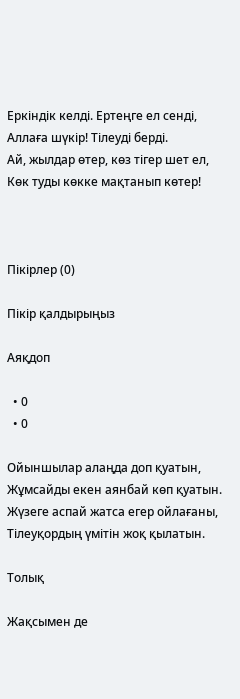Еркіндік келді. Ертеңге ел сенді,
Аллаға шүкір! Тілеуді берді.
Ай, жылдар өтер, көз тігер шет ел,
Көк туды көкке мақтанып көтер!



Пікірлер (0)

Пікір қалдырыңыз

Аяқдоп

  • 0
  • 0

Ойыншылар алаңда доп қуатын,
Жұмсайды екен аянбай көп қуатын.
Жүзеге аспай жатса егер ойлағаны,
Тілеуқордың үмітін жоқ қылатын.

Толық

Жақсымен де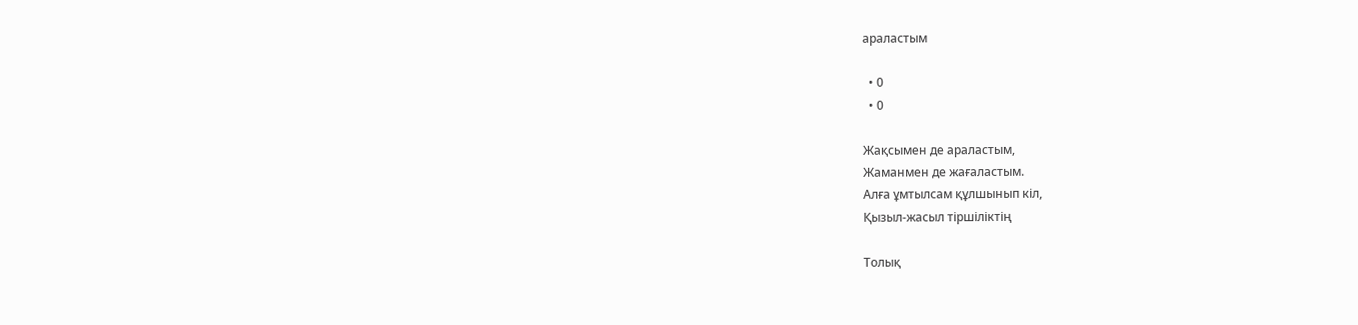араластым

  • 0
  • 0

Жақсымен де араластым,
Жаманмен де жағаластым.
Алға ұмтылсам құлшынып кіл,
Қызыл-жасыл тіршіліктің

Толық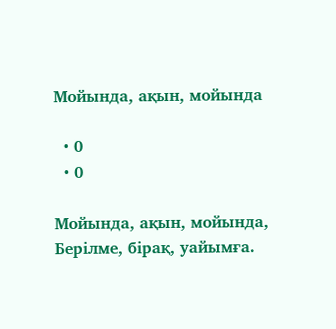Мойында, ақын, мойында

  • 0
  • 0

Мойында, ақын, мойында,
Берілме, бірақ, уайымға.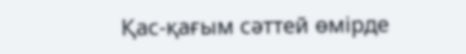Қас-қағым сәттей өмірде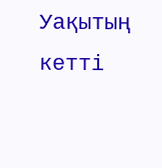Уақытың кетті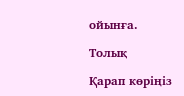ойынға.

Толық

Қарап көріңіз